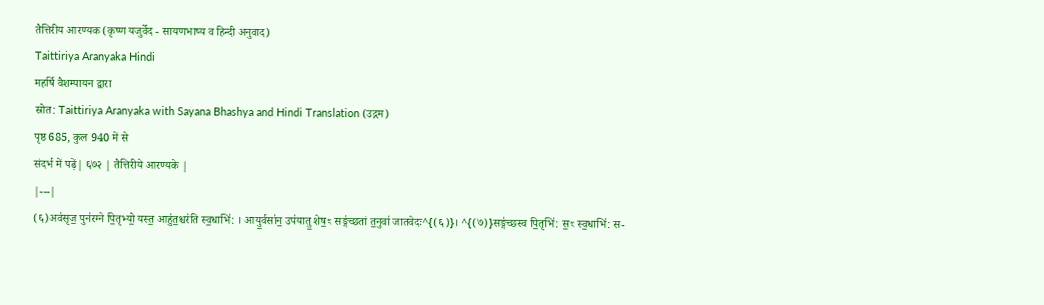तैत्तिरीय आरण्यक (कृष्ण यजुर्वेद - सायणभाष्य व हिन्दी अनुवाद)
Taittiriya Aranyaka Hindi
महर्षि वैशम्पायन द्वारा
स्रोत: Taittiriya Aranyaka with Sayana Bhashya and Hindi Translation (उद्गम)
पृष्ठ 685, कुल 940 में से
संदर्भ में पढ़ें| ६७२ | तैत्तिरीये आरण्यके |
|---|
(६)अव॑सृज॒ पुन॑रग्ने पि॒तृभ्यो॒ यस्त॒ आहु॑त॒श्चर॑ति स्व॒धाभि॑: । आयु॒र्वसा॑न॒ उप॑यातु॒ शेष॒ꣳ सङ्ग॑च्छतां त॒नुवा॑ जातवेदः^{(६)}। ^{(७)}सङ्ग॑च्छस्व पि॒तृभि॑: स॒ꣳ स्व॒धाभि॑: स-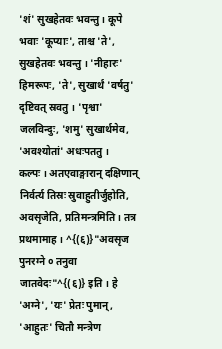'शं' सुखहेतवः भवन्तु। कूपे भवाः 'कूप्याः', ताश्च 'ते', सुखहेतवः भवन्तु । 'नीहारः' हिमरूपः, 'ते', सुखार्थं 'वर्षतु' दृष्टिवत् स्रवतु । 'पृश्वा' जलविन्दुः, 'शमु' सुखार्थमेव, 'अवश्योतां' अधःपततु ।
कल्पः । अतएवाङ्गारान् दक्षिणान् निर्वर्त्य तिस्रः स्रुवाहुतीर्जुहोति, अवसृजेति, प्रतिमन्त्रमिति। तत्र प्रथमामाह । ^{(६)}"अवसृज पुनरग्ने ० तनुवा जातवेदः"^{(६)} इति । हे 'अग्ने', 'यः' प्रेतः पुमान्, 'आहुतः' चितौ मन्त्रेण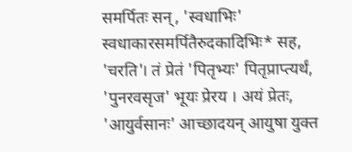समर्पितः सन्, 'स्वधाभिः' स्वधाकारसमर्पितैरुदकादिभिः* सह, 'चरति'। तं प्रेतं 'पितृभ्यः' पितृप्राप्त्यर्थं, 'पुनरवसृज' भूयः प्रेरय । अयं प्रेतः, 'आयुर्वसानः' आच्छादयन् आयुषा युक्त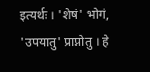इत्यर्थः । 'शेषं' भोगं, 'उपयातु' प्राप्नोतु । हे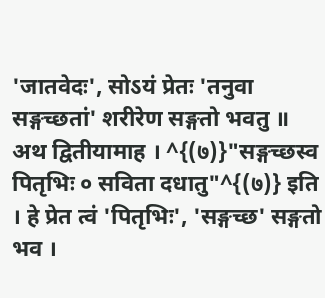'जातवेदः', सोऽयं प्रेतः 'तनुवा सङ्गच्छतां' शरीरेण सङ्गतो भवतु ॥
अथ द्वितीयामाह । ^{(७)}"सङ्गच्छस्व पितृभिः ० सविता दधातु"^{(७)} इति । हे प्रेत त्वं 'पितृभिः', 'सङ्गच्छ' सङ्गतो भव ।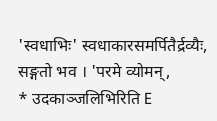'स्वधाभिः' स्वधाकारसमर्पितैर्द्रव्यैः, सङ्गतो भव । 'परमे व्योमन्,
* उदकाञ्जलिभिरिति E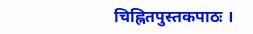चिह्नितपुस्तकपाठः ।